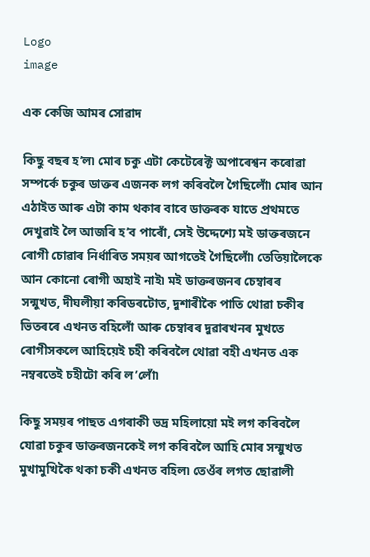Logo
image

এক কেজি আমৰ সোৱাদ

কিছু বছৰ হ’ল৷ মোৰ চকু এটা কেটেৰেক্ট অপাৰেশ্বন কৰোৱা সম্পৰ্কে চকুৰ ডাক্তৰ এজনক লগ কৰিবলৈ গৈছিলোঁ৷ মোৰ আন এঠাইত আৰু এটা কাম থকাৰ বাবে ডাক্তৰক যাতে প্ৰথমতে দেখুৱাই লৈ আজৰি হ’ব পাৰোঁ, সেই উদ্দেশ্যে মই ডাক্তৰজনে ৰোগী চোৱাৰ নিৰ্ধাৰিত সময়ৰ আগতেই গৈছিলোঁ৷ তেতিয়ালৈকে আন কোনো ৰোগী অহাই নাই৷ মই ডাক্তৰজনৰ চেম্বাৰৰ সন্মুখত, দীঘলীয়া কৰিডৰটোত, দুশাৰীকৈ পাতি থোৱা চকীৰ ভিতৰৰে এখনত বহিলোঁ আৰু চেম্বাৰৰ দুৱাৰখনৰ মুখতে ৰোগীসকলে আহিয়েই চহী কৰিবলৈ থোৱা বহী এখনত এক নম্বৰতেই চহীটো কৰি ল’লোঁ৷

কিছু সময়ৰ পাছত এগৰাকী ভদ্ৰ মহিলায়ো মই লগ কৰিবলৈ যোৱা চকুৰ ডাক্তৰজনকেই লগ কৰিবলৈ আহি মোৰ সন্মুখত মুখামুখিকৈ থকা চকী এখনত বহিল৷ তেওঁৰ লগত ছোৱালী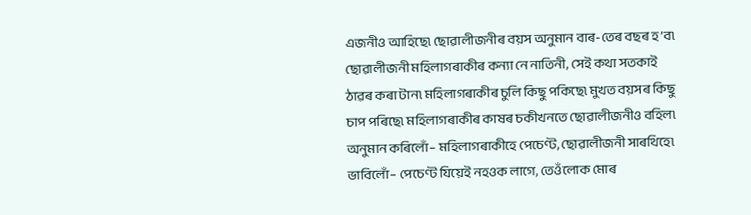এজনীও আহিছে৷ ছোৱালীজনীৰ বয়স অনুমান বাৰ-তেৰ বছৰ হ’ব৷ ছোৱালীজনী মহিলাগৰাকীৰ কন্যা নে নাতিনী, সেই কথা সতকাই ঠাৱৰ কৰা টান৷ মহিলাগৰাকীৰ চুলি কিছু পকিছে৷ মুখত বয়সৰ কিছু চাপ পৰিছে৷ মহিলাগৰাকীৰ কাষৰ চকীখনতে ছোৱালীজনীও বহিল৷ অনুমান কৰিলোঁ– মহিলাগৰাকীহে পেচেণ্ট, ছোৱালীজনী সাৰথিহে৷ ভাবিলোঁ– পেচেণ্ট যিয়েই নহওক লাগে, তেওঁলোক মোৰ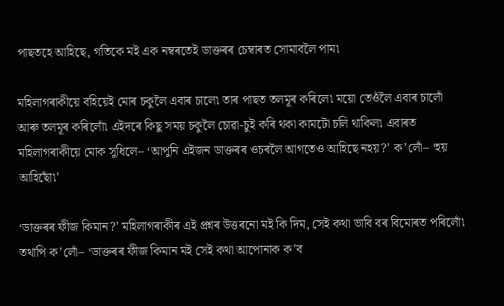পাছতহে আহিছে, গতিকে মই এক নম্বৰতেই ডাক্তৰৰ চেম্বাৰত সোমাবলৈ পাম৷

মহিলাগৰাকীয়ে বহিয়েই মোৰ চকুলৈ এবাৰ চালে৷ তাৰ পাছত তলমূৰ কৰিলে৷ ময়ো তেওঁলৈ এবাৰ চালোঁ আৰু তলমূৰ কৰিলোঁ৷ এইদৰে কিছু সময় চকুলৈ চোৱা-চুই কৰি থকা কামটো চলি থাকিল৷ এবাৰত মহিলাগৰাকীয়ে মোক সুধিলে– ‘আপুনি এইজন ডাক্তৰৰ ওচৰলৈ আগতেও আহিছে নহয়?’ ক’লোঁ– ‘হয় আহিছোঁ৷’

‘ডাক্তৰৰ ফীজ কিমান?’ মহিলাগৰাকীৰ এই প্ৰশ্নৰ উত্তৰনো মই কি দিম, সেই কথা ভাবি বৰ বিমোৰত পৰিলোঁ৷ তথাপি ক’লোঁ– ‘ডাক্তৰৰ ফীজ কিমান মই সেই কথা আপোনাক ক’ব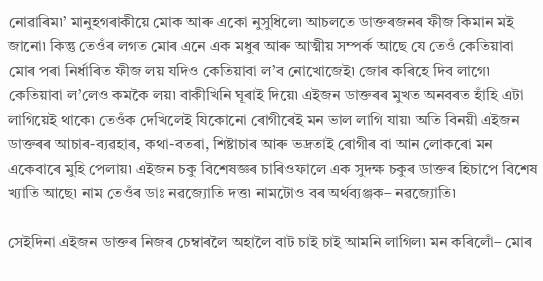নোৱাৰিম৷’ মানুহগৰাকীয়ে মোক আৰু একো নুসুধিলে৷ আচলতে ডাক্তৰজনৰ ফীজ কিমান মই জানো৷ কিন্তু তেওঁৰ লগত মোৰ এনে এক মধুৰ আৰু আত্মীয় সম্পৰ্ক আছে যে তেওঁ কেতিয়াবা মোৰ পৰা নিৰ্ধাৰিত ফীজ লয় যদিও কেতিয়াবা ল’ব নোখোজেই৷ জোৰ কৰিহে দিব লাগে৷ কেতিয়াবা ল’লেও কমকৈ লয়৷ বাকীখিনি ঘূৰাই দিয়ে৷ এইজন ডাক্তৰৰ মুখত অনবৰত হাঁহি এটা লাগিয়েই থাকে৷ তেওঁক দেখিলেই যিকোনো ৰোগীৰেই মন ভাল লাগি যায়৷ অতি বিনয়ী এইজন ডাক্তৰৰ আচাৰ-ব্যৱহাৰ, কথা-বতৰা, শিষ্টাচাৰ আৰু ভদ্ৰতাই ৰোগীৰ বা আন লোকৰো মন একেবাৰে মুহি পেলায়৷ এইজন চকু বিশেষজ্ঞৰ চাৰিওফালে এক সুদক্ষ চকুৰ ডাক্তৰ হিচাপে বিশেষ খ্যাতি আছে৷ নাম তেওঁৰ ডাঃ নৱজ্যোতি দত্ত৷ নামটোও বৰ অৰ্থব্যঞ্জক– নৱজ্যোতি৷

সেইদিনা এইজন ডাক্তৰ নিজৰ চেম্বাৰলৈ অহালৈ বাট চাই চাই আমনি লাগিল৷ মন কৰিলোঁ– মোৰ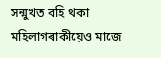সন্মুখত বহি থকা মহিলাগৰাকীয়েও মাজে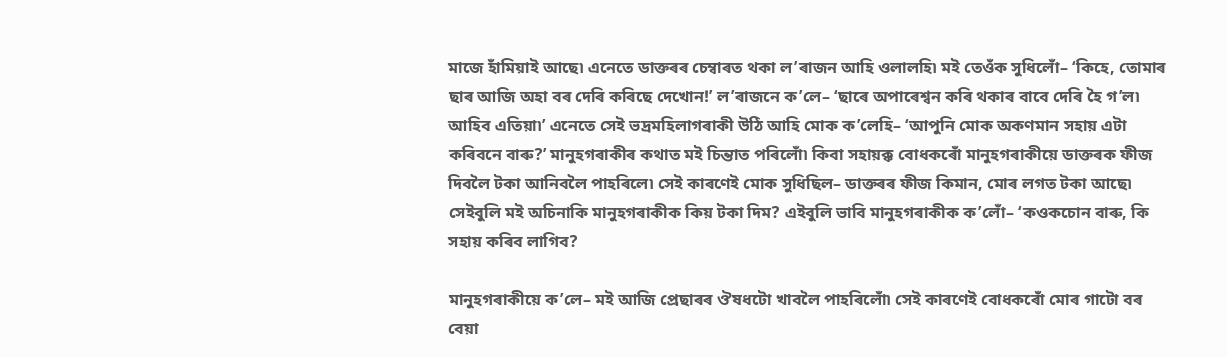মাজে হাঁমিয়াই আছে৷ এনেতে ডাক্তৰৰ চেম্বাৰত থকা ল’ৰাজন আহি ওলালহি৷ মই তেওঁক সুধিলোঁ– ‘কিহে, তোমাৰ ছাৰ আজি অহা বৰ দেৰি কৰিছে দেখোন!’ ল’ৰাজনে ক’লে– ‘ছাৰে অপাৰেশ্বন কৰি থকাৰ বাবে দেৰি হৈ গ’ল৷ আহিব এতিয়া৷’ এনেতে সেই ভদ্ৰমহিলাগৰাকী উঠি আহি মোক ক’লেহি– ‘আপুনি মোক অকণমান সহায় এটা কৰিবনে বাৰু?’ মানুহগৰাকীৰ কথাত মই চিন্তাত পৰিলোঁ৷ কিবা সহায়ক্ক বোধকৰোঁ মানুহগৰাকীয়ে ডাক্তৰক ফীজ দিবলৈ টকা আনিবলৈ পাহৰিলে৷ সেই কাৰণেই মোক সুধিছিল– ডাক্তৰৰ ফীজ কিমান, মোৰ লগত টকা আছে৷ সেইবুলি মই অচিনাকি মানুহগৰাকীক কিয় টকা দিম? এইবুলি ভাবি মানুহগৰাকীক ক’লোঁ– ‘কওকচোন বাৰু, কি সহায় কৰিব লাগিব?

মানুহগৰাকীয়ে ক’লে– মই আজি প্ৰেছাৰৰ ঔষধটো খাবলৈ পাহৰিলোঁ৷ সেই কাৰণেই বোধকৰোঁ মোৰ গাটো বৰ বেয়া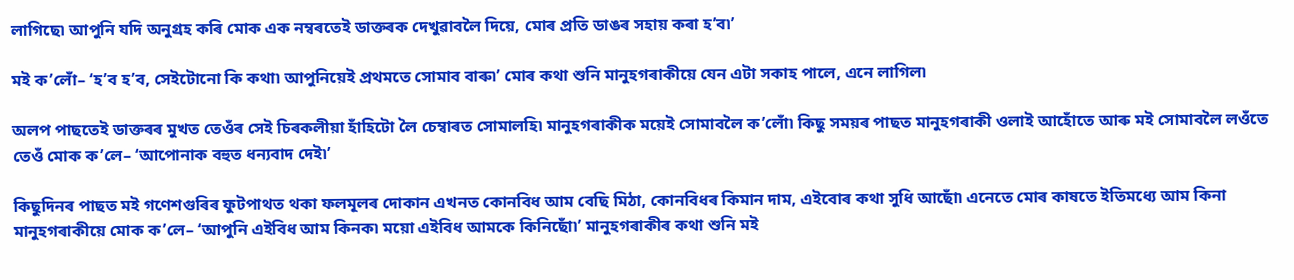লাগিছে৷ আপুনি যদি অনুগ্ৰহ কৰি মোক এক নম্বৰতেই ডাক্তৰক দেখুৱাবলৈ দিয়ে, মোৰ প্ৰতি ডাঙৰ সহায় কৰা হ’ব৷’

মই ক’লোঁ– ‘হ’ব হ’ব, সেইটোনো কি কথা৷ আপুনিয়েই প্ৰথমতে সোমাব বাৰু৷’ মোৰ কথা শুনি মানুহগৰাকীয়ে যেন এটা সকাহ পালে, এনে লাগিল৷

অলপ পাছতেই ডাক্তৰৰ মুখত তেওঁৰ সেই চিৰকলীয়া হাঁহিটো লৈ চেম্বাৰত সোমালহি৷ মানুহগৰাকীক ময়েই সোমাবলৈ ক’লোঁ৷ কিছু সময়ৰ পাছত মানুহগৰাকী ওলাই আহোঁতে আৰু মই সোমাবলৈ লওঁতে তেওঁ মোক ক’লে– ‘আপোনাক বহুত ধন্যবাদ দেই৷’

কিছুদিনৰ পাছত মই গণেশগুৰিৰ ফুটপাথত থকা ফলমূলৰ দোকান এখনত কোনবিধ আম বেছি মিঠা, কোনবিধৰ কিমান দাম, এইবোৰ কথা সুধি আছোঁ৷ এনেতে মোৰ কাষতে ইতিমধ্যে আম কিনা মানুহগৰাকীয়ে মোক ক’লে– ‘আপুনি এইবিধ আম কিনক৷ ময়ো এইবিধ আমকে কিনিছোঁ৷’ মানুহগৰাকীৰ কথা শুনি মই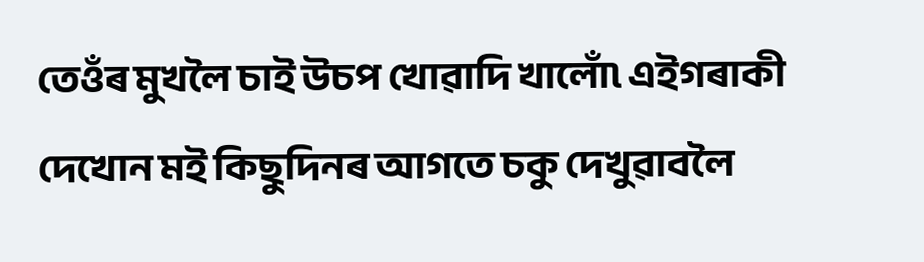তেওঁৰ মুখলৈ চাই উচপ খোৱাদি খালোঁ৷ এইগৰাকী দেখোন মই কিছুদিনৰ আগতে চকু দেখুৱাবলৈ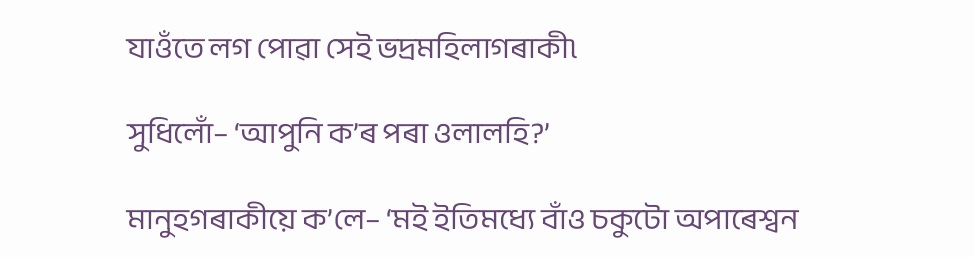যাওঁতে লগ পোৱা সেই ভদ্ৰমহিলাগৰাকী৷

সুধিলোঁ– ‘আপুনি ক’ৰ পৰা ওলালহি?’

মানুহগৰাকীয়ে ক’লে– ‘মই ইতিমধ্যে বাঁও চকুটো অপাৰেশ্বন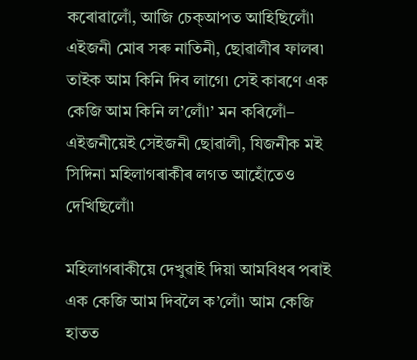কৰোৱালোঁ, আজি চেক্‌আপত আহিছিলোঁ৷ এইজনী মোৰ সৰু নাতিনী, ছোৱালীৰ ফালৰ৷ তাইক আম কিনি দিব লাগে৷ সেই কাৰণে এক কেজি আম কিনি ল’লোঁ৷’ মন কৰিলোঁ– এইজনীয়েই সেইজনী ছোৱালী, যিজনীক মই সিদিনা মহিলাগৰাকীৰ লগত আহোঁতেও দেখিছিলোঁ৷

মহিলাগৰাকীয়ে দেখুৱাই দিয়া আমবিধৰ পৰাই এক কেজি আম দিবলৈ ক’লোঁ৷ আম কেজি হাতত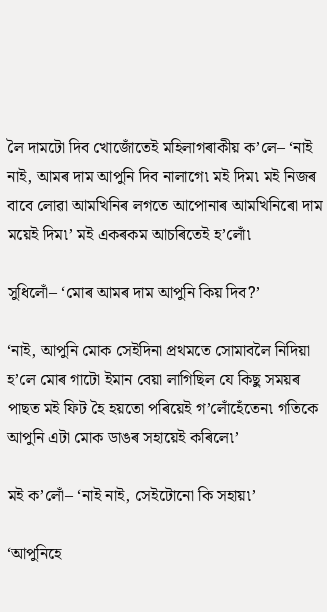লৈ দামটো দিব খোজোঁতেই মহিলাগৰাকীয় ক’লে– ‘নাই নাই, আমৰ দাম আপুনি দিব নালাগে৷ মই দিম৷ মই নিজৰ বাবে লোৱা আমখিনিৰ লগতে আপোনাৰ আমখিনিৰো দাম ময়েই দিম৷’ মই একৰকম আচৰিতেই হ’লোঁ৷

সুধিলোঁ– ‘মোৰ আমৰ দাম আপুনি কিয় দিব?’

‘নাই, আপুনি মোক সেইদিনা প্ৰথমতে সোমাবলৈ নিদিয়া হ’লে মোৰ গাটো ইমান বেয়া লাগিছিল যে কিছু সময়ৰ পাছত মই ফিট হৈ হয়তো পৰিয়েই গ’লোঁহেঁতেন৷ গতিকে আপুনি এটা মোক ডাঙৰ সহায়েই কৰিলে৷’

মই ক’লোঁ– ‘নাই নাই, সেইটোনো কি সহায়৷’

‘আপুনিহে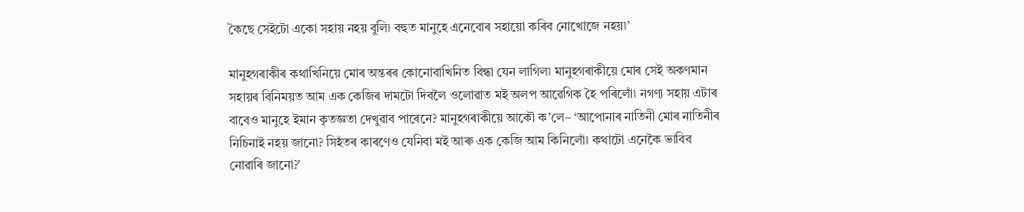কৈছে সেইটো একো সহায় নহয় বুলি৷ বহুত মানুহে এনেবোৰ সহায়ো কৰিব নোখোজে নহয়৷’

মানুহগৰাকীৰ কথাখিনিয়ে মোৰ অন্তৰৰ কোনোবাখিনিত বিন্ধা যেন লাগিল৷ মানুহগৰাকীয়ে মোৰ সেই অকণমান সহায়ৰ বিনিময়ত আম এক কেজিৰ দামটো দিবলৈ ওলোৱাত মই অলপ আৱেগিক হৈ পৰিলোঁ৷ নগণ্য সহায় এটাৰ বাবেও মানুহে ইমান কৃতজ্ঞতা দেখুৱাব পাৰেনে? মানুহগৰাকীয়ে আকৌ ক’লে– ‘আপোনাৰ নাতিনী মোৰ নাতিনীৰ নিচিনাই নহয় জানো? সিহঁতৰ কাৰণেও যেনিবা মই আৰু এক কেজি আম কিনিলোঁ৷ কথাটো এনেকৈ ভাবিব নোৱাৰি জানো?’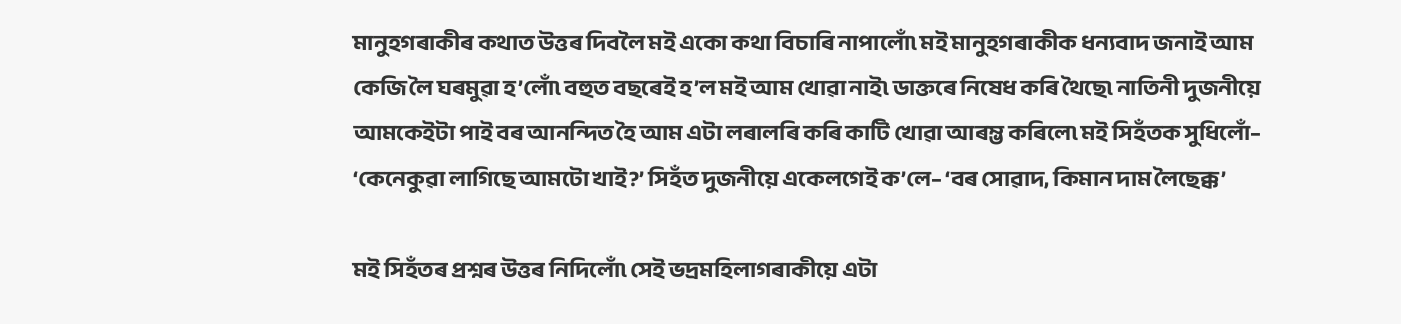মানুহগৰাকীৰ কথাত উত্তৰ দিবলৈ মই একো কথা বিচাৰি নাপালোঁ৷ মই মানুহগৰাকীক ধন্যবাদ জনাই আম কেজি লৈ ঘৰমুৱা হ’লোঁ৷ বহুত বছৰেই হ’ল মই আম খোৱা নাই৷ ডাক্তৰে নিষেধ কৰি থৈছে৷ নাতিনী দুজনীয়ে আমকেইটা পাই বৰ আনন্দিত হৈ আম এটা লৰালৰি কৰি কাটি খোৱা আৰম্ভ কৰিলে৷ মই সিহঁতক সুধিলোঁ– ‘কেনেকুৱা লাগিছে আমটো খাই?’ সিহঁত দুজনীয়ে একেলগেই ক’লে– ‘বৰ সোৱাদ, কিমান দাম লৈছেক্ক’

মই সিহঁতৰ প্ৰশ্নৰ উত্তৰ নিদিলোঁ৷ সেই ভদ্ৰমহিলাগৰাকীয়ে এটা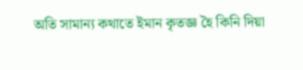অতি সামান্য কথাতে ইমান কৃতজ্ঞ হৈ কিনি দিয়া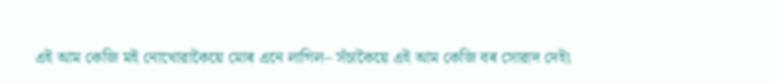এই আম কেজি মই নোখোৱাকৈয়ে মোৰ এনে লাগিল– সঁচাকৈয়ে এই আম কেজি বৰ সোৱাদ দেই৷